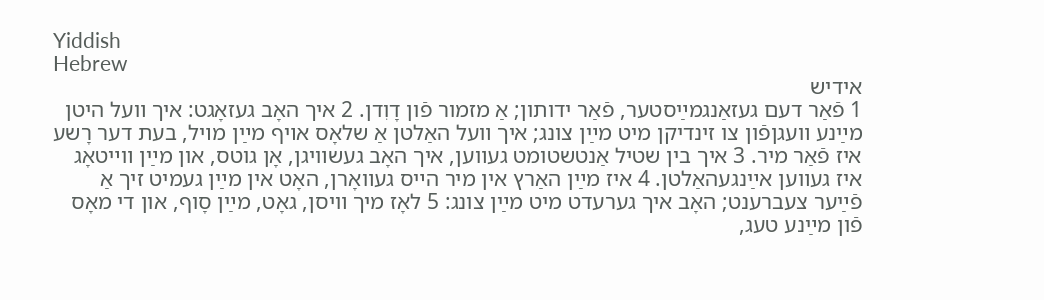Yiddish
Hebrew
אידיש
1 פֿאַר דעם געזאַנגמײַסטער, פֿאַר ידותון; אַ מזמור פֿון דָוִדן. 2 איך האָב געזאָגט: איך װעל היטן מײַנע װעגןפֿון צו זינדיקן מיט מײַן צונג; איך װעל האַלטן אַ שלאָס אױף מײַן מױל, בעת דער רָשע איז פֿאַר מיר. 3 איך בין שטיל אַנטשטומט געװען, איך האָב געשװיגן, אָן גוטס, און מײַן װײטאָג איז געװען אײַנגעהאַלטן. 4 איז מײַן האַרץ אין מיר הײס געװאָרן, האָט אין מײַן געמיט זיך אַ פֿײַער צעברענט; האָב איך גערעדט מיט מײַן צונג: 5 לאָז מיך װיסן, גאָט, מײַן סָוף, און די מאָס פֿון מײַנע טעג,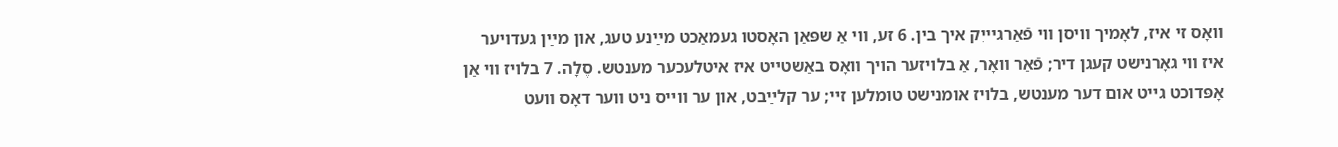װאָס זי איז, לאָמיך װיסן װי פֿאַרגײיִק איך בין. 6 זע, װי אַ שפּאַן האָסטו געמאַכט מײַנע טעג, און מײַן געדױער איז װי גאָרנישט קעגן דיר; פֿאַר װאָר, אַ בלױזער הױך װאָס באַשטײט איז איטלעכער מענטש. סֶלָה. 7 בלױז װי אַן אָפּדוכט גײט אום דער מענטש, בלױז אומנישט טומלען זײ; ער קלײַבט, און ער װײס ניט װער דאָס װעט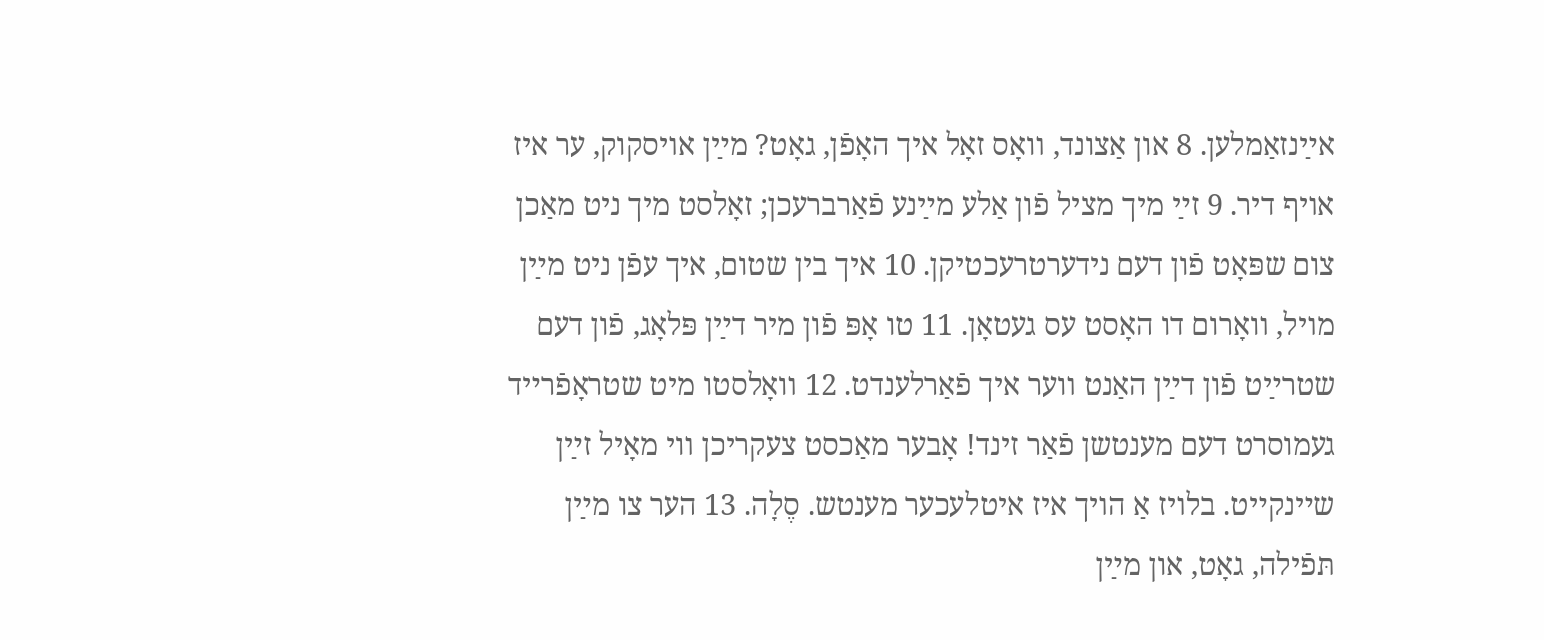אײַנזאַמלען. 8 און אַצונד, װאָס זאָל איך האָפֿן, גאָט? מײַן אױסקוק, ער איז אױף דיר. 9 זײַ מיך מציל פֿון אַלע מײַנע פֿאַרברעכן; זאָלסט מיך ניט מאַכן צום שפּאָט פֿון דעם נידערטרעכטיקן. 10 איך בין שטום, איך עפֿן ניט מײַן מױל, װאָרום דו האָסט עס געטאָן. 11 טו אָפּ פֿון מיר דײַן פּלאָג, פֿון דעם שטרײַט פֿון דײַן האַנט װער איך פֿאַרלענדט. 12 װאָלסטו מיט שטראָפֿרײד געמוסרט דעם מענטשן פֿאַר זינד! אָבער מאַכסט צעקריכן װי מאָיל זײַן שײנקײט. בלױז אַ הױך איז איטלעכער מענטש. סֶלָה. 13 הער צו מײַן תּפֿילה, גאָט, און מײַן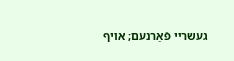געשרײ פֿאַרנעם; אױף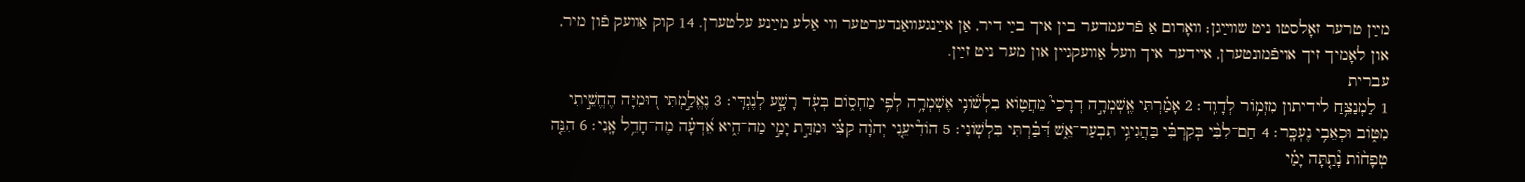מײַן טרער זאָלסטו ניט שװײַגן; װאָרום אַ פֿרעמדער בין איך בײַ דיר, אַן אײַנגעװאַנדערטער װי אַלע מײַנע עלטערן. 14 קוק אַװעק פֿון מיר, און לאָמיך זיך אױפֿמונטערן, אײדער איך װעל אַװעקגײן און מער ניט זײַן.
עברית
1 לַמְנַצֵּ֥חַ לידיתון מִזְמ֥וֹר לְדָוִֽד׃ 2 אָמַ֗רְתִּי אֶֽשְׁמְרָ֣ה דְרָכַי֮ מֵחֲט֪וֹא בִלְשׁ֫וֹנִ֥י אֶשְׁמְרָ֥ה לְפִ֥י מַחְס֑וֹם בְּעֹ֖ד רָשָׁ֣ע לְנֶגְדִּֽי׃ 3 נֶאֱלַ֣מְתִּי ד֭וּמִיָּה הֶחֱשֵׁ֣יתִי מִטּ֑וֹב וּכְאֵבִ֥י נֶעְכָּֽר׃ 4 חַם־לִבִּ֨י בְּקִרְבִּ֗י בַּהֲגִיגִ֥י תִבְעַר־אֵ֑שׁ דִּ֝בַּ֗רְתִּי בִּלְשֽׁוֹנִי׃ 5 הוֹדִ֘יעֵ֤נִי יְהוָ֨ה קִצִּ֗י וּמִדַּ֣ת יָמַ֣י מַה־הִ֑יא אֵ֝דְעָ֗ה מֶה־חָדֵ֥ל אָֽנִי׃ 6 הִנֵּ֤ה טְפָח֨וֹת נָ֘תַ֤תָּה יָמַ֗י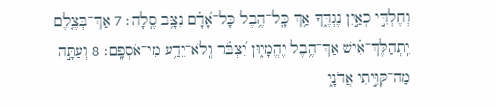וְחֶלְדִּ֣י כְאַ֣יִן נֶגְדֶּ֑ךָ אַ֥ךְ כָּֽל־הֶ֥בֶל כָּל־אָ֝דָ֗ם נִצָּ֥ב סֶֽלָה׃ 7 אַךְ־בְּצֶ֤לֶם יִֽתְהַלֶּךְ־אִ֗ישׁ אַךְ־הֶ֥בֶל יֶהֱמָי֑וּן יִ֝צְבֹּ֗ר וְֽלֹא־יֵדַ֥ע מִי־אֹסְפָֽם׃ 8 וְעַתָּ֣ה מַה־קִּוִּ֣יתִי אֲדֹנָ֑י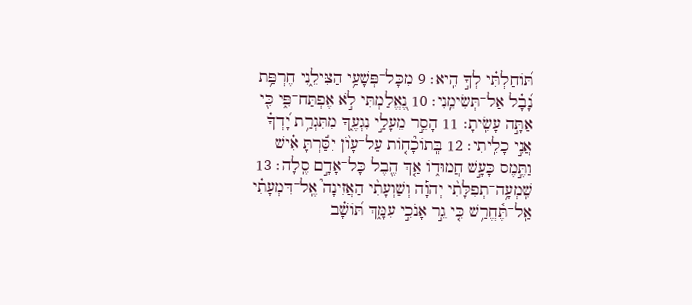תּ֝וֹחַלְתִּ֗י לְךָ֣ הִֽיא׃ 9 מִכָּל־פְּשָׁעַ֥י הַצִּילֵ֑נִי חֶרְפַּ֥ת נָ֝בָ֗ל אַל־תְּשִׂימֵֽנִי׃ 10 נֶ֭אֱלַמְתִּי לֹ֣א אֶפְתַּח־פִּ֑י כִּ֖י אַתָּ֣ה עָשִֽׂיתָ׃ 11 הָסֵ֣ר מֵעָלַ֣י נִגְעֶ֑ךָ מִתִּגְרַ֥ת יָ֝דְךָ֗ אֲנִ֣י כָלִֽיתִי׃ 12 בְּֽתוֹכָ֘ח֤וֹת עַל־עָוֺ֨ן יִסַּ֬רְתָּ אִ֗ישׁ וַתֶּ֣מֶס כָּעָ֣שׁ חֲמוּד֑וֹ אַ֤ךְ הֶ֖בֶל כָּל־אָדָ֣ם סֶֽלָה׃ 13 שִֽׁמְעָ֥ה־תְפִלָּתִ֨י יְהוָ֡ה וְשַׁוְעָתִ֨י הַאֲזִינָה֮ אֶֽל־דִּמְעָתִ֗י אַֽל־תֶּ֫חֱרַ֥שׁ כִּ֤י גֵ֣ר אָנֹכִ֣י עִמָּ֑ךְ תּ֝וֹשָׁ֗ב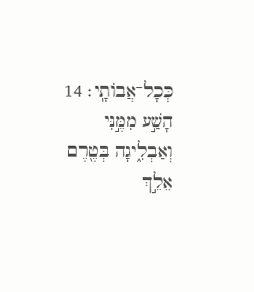כְּכָל־אֲבוֹתָֽי׃ 14 הָשַׁ֣ע מִמֶּ֣נִּי וְאַבְלִ֑יגָה בְּטֶ֖רֶם אֵלֵ֣ךְ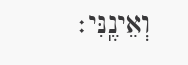וְאֵינֶֽנִּי׃